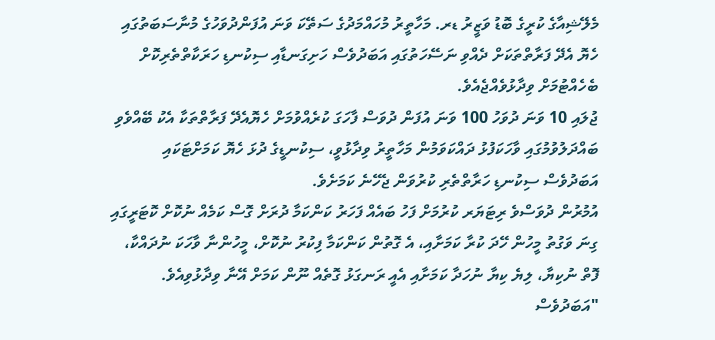މެލޭޝިއާގެ ކުރީގެ ބޮޑު ވަޒީރު ޑރ. މަހާތީރު މުހައްމަދުގެ ސަތޭކަ ވަނަ އުފަންދުވަހުގެ މުނާސަބަތުގައި ހެޔޮ އެދޭ ފަރާތްތަކަށް ދެއްވި ނަސޭހަތުގައި އަބަދުވެސް ހަށިގަނޑާއި ސިކުނޑި ހަރަކާތްތެރިކޮށް ބެހެއްޓުމަށް ވިދާޅުވެއްޖެއެވެ.
ޖުލައި 10 ވަނަ ދުވަހު 100 ވަނަ އުފަން ދުވަސް ފާހަގަ ކުރެއްވުމަށް ހެޔޮއެދޭ ފަރާތްތަކާ އެކު ބޭއްވެވި ބައްދަލުވުމުގައި ވާހަކަފުޅު ދައްކަވަމުން މަހާތީރު ވިދާޅުވީ، ސިކުނޑީގެ ދުޅަ ހެޔޮ ކަމަށްޓަކައި އަބަދުވެސް ސިކުނޑި ހަރާތްތެރި ކުރުވަން ޖެހޭނެ ކަމަށެވެ.
އުމުރުން ދުވަސްވެ ރިޓަޔަރ ކުރުމަށް ފަހު ބައެއް ފަހަރު ކަންކަމާ ދުރަށް ގޮސް ކަމެއް ނުކޮށް ކޮޓަރީގައި ގިނަ ވަގުތު މީހުން ހޭދަ ކުރާ ކަމަށާއި، އެ ގޮތުން ކަންކަމާ ފިކުރު ނުކޮށް، މީހުންނާ ވާހަކަ ނުދައްކާ، ފޮތް ނުކިޔާ، ލިޔެ ކިޔާ ނުހަދާ ކަމަށާއި އެއީ ރަނގަޅު ގޮތެއް ނޫން ކަމަށް އޭނާ ވިދާޅުވިއެވެ.
"އަބަދުވެސް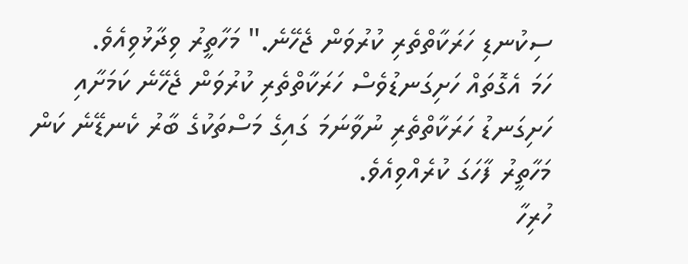ސިކުނޑި ހަރަކާތްތެރި ކުރުވަން ޖެހޭނެ." މަހާތީރު ވިދާޅުވިއެވެ.
ހަމަ އެގޮތައް ހަށިގަނޑުވެސް ހަރަކާތްތެރި ކުރުވަން ޖެހޭނެ ކަމަށާއި ހަށިގަނޑު ހަރަކާތްތެރި ނުވާނަމަ ގައިގެ މަސްތަކުގެ ބާރު ކެނޑޭނެ ކަން މަހާތީރު ފާހަގަ ކުރެއްވިއެވެ.
ހުރިހާ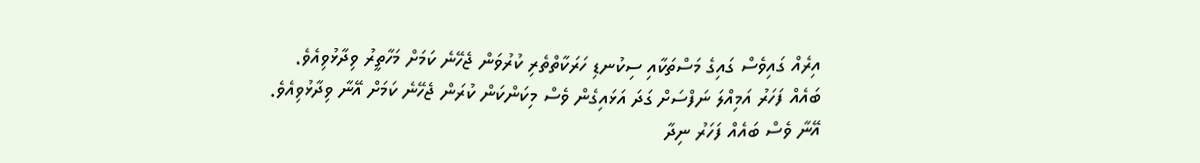އިރެއް ގައިވެސް ގައިގެ މަސްތަކާއި ސިކުނޑި ހަރަކާތްތެރި ކުރުވަން ޖެހޭނެ ކަމަށް މަހާތީރު ވިދާޅުވިއެވެ.
ބައެއް ފަހަރު އަމިއްލަ ނަފްސަށް ގަދަ އަޅައިގެން ވެސް މިކަންކަން ކުރަން ޖެހޭނެ ކަމަށް އޭނާ ވިދާޅުވިއެވެ.
އޭނާ ވެސް ބައެއް ފަހަރު ނިދާ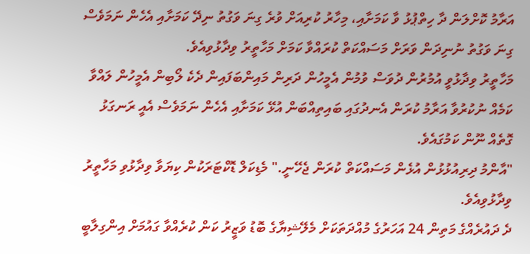އަރާމު ކޮށްލަން ދާ ހިތްޕުޅު ވާ ކަމަށާއި، މިހާރު ކުރިއަށް ވުރެ ގިނަ ވަގުތު ނިދޭ ކަމަށާއި އެހެން ނަމަވެސް ގިނަ ވަގުތު ނުނިދަން ވަރަށް މަސައްކަތް ކުރައްވާ ކަމަށް މަހާތީރު ވިދާޅުވިއެވެ.
މަހާތީރު ވިދާޅުވީ އުމުރުން ދުވަސް ވުމުން އެމީހުން ދަރިން މައިންބަފައިން ދެކެ ލޯބިން އެމީހުން ލައްވާ ކަމެއް ނުކުރުވާ އަރާމު ކުރަން އެނދުގައި ބައިތިއްބަން އުޅޭ ކަމަށާއި އެހެން ނަމަވެސް އެއީ ރަނގަޅު ގޮތެއް ނޫން ކަމުގައެވެ.
"އާންމު ދިރިއުޅުޅުން އުޅެން މަސައްކަތް ކުރަން ޖެހޭނީ." މެޑިކަލް ޑޮކްޓަރަކުން ކިޔަވާ ވިދާޅުވި މަހާތީރު ވިދާޅުވިއެވެ.
ދެ ދައުރެއްގެ މަތިން 24 އަހަރުގެ މުއްދަތަކަށް މެލޭޝިޔާގެ ބޮޑު ވަޒީރު ކަން ކުރެއްވާ ގައުމަށް އިންގިލާބީ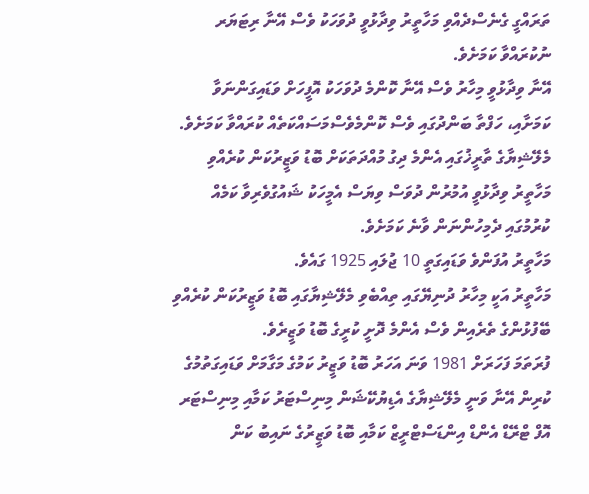ތަރައްގީ ގެނެސްދެއްވި މަހާތީރު ވިދާޅުވީ ދުވަހަކު ވެސް އޭނާ ރިޓަޔަރ ނުކުރައްވާ ކަމަށެވެ.
އޭނާ ވިދާޅުވީ މިހާރު ވެސް އޭނާ ކޮންމެ ދުވަހަކު އޮފީހަށް ވަޑައިގަންނަވާ ކަމަށާއި، ހަފްތާ ބަންދުގައި ވެސް ކޮންމެވެސްމަސައްކަތެއް ކުރައްވާ ކަމަށެވެ.
މެލޭޝިޔާގެ ތާރީޚުގައި އެންމެ ދިގު މުއްދަތަކަށް ބޮޑު ވަޒީރުކަން ކުރެއްވި މަހާތީރު ވިދާޅުވީ އުމުރުން ދުވަސް ވިޔަސް އެމީހަކު ޝައުގުވެރިވާ ކަމެއް ކުރުމުގައި ދެމިހުންނަން ވާނެ ކަމަށެވެ.
މަހާތީރު އުފަންވެ ވަޑައިގަތީ 10 ޖުލައި 1925 ގައެވެ.
މަހާތީރު އަކީ މިހާރު ދުނިޔޭގައި ތިއްބެވި މެލޭޝިޔާގައި ބޮޑު ވަޒީރުކަން ކުރެއްވި ބޭފުޅުންގެ ތެރެއިން ވެސް އެންމެ ދޮށީ ކުރީގެ ބޮޑު ވަޒީރެވެ.
ފުރަތަމަ ފަހަރަށް 1981 ވަނަ އަހަރު ބޮޑު ވަޒީރު ކަމުގެ މަގާމަށް ވަޑައިގަތުމުގެ ކުރިން އޭނާ ވަނީ މެލޭޝިޔާގެ އެޑިޔުކޭޝަން މިނިސްޓަރު ކަމާއި މިނިސްޓަރ އޮފް ޓްރޭޑް އެންޑް އިންޑަސްޓްރީޒް ކަމާއި ބޮޑު ވަޒީރުގެ ނައިބު ކަން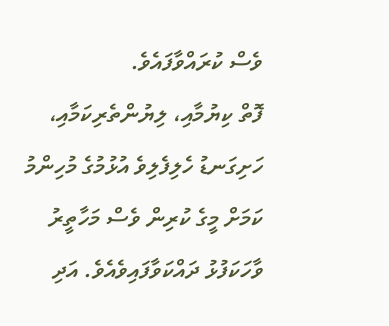ވެސް ކުރައްވާފައެވެ.
ފޮތް ކިޔުމާއި، ލިޔުންތެރިކަމާއި، ހަށިގަނޑު ހެލިފެލިވެ އުޅުމުގެ މުހިންމު ކަމަށް މީގެ ކުރިން ވެސް މަހާތީރު ވާހަކަފުޅު ދައްކަވާފައިވެއެވެ. އަދި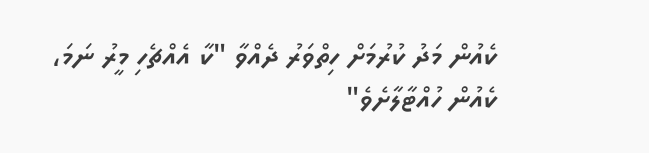ކެއުން މަދު ކުރުމަށް ހިތްވަރު ދެއްވާ "ކާ އެއްޗެހި މީރު ނަމަ، ކެއުން ހުއްޓާލާށެވެ"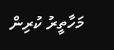މަހާތީރު ކުރިން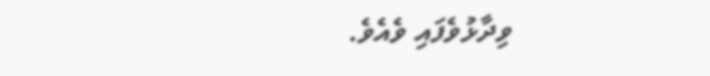ވިދާޅުވެފައި ވެއެވެ.